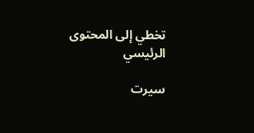تخطي إلى المحتوى الرئيسي

سيرت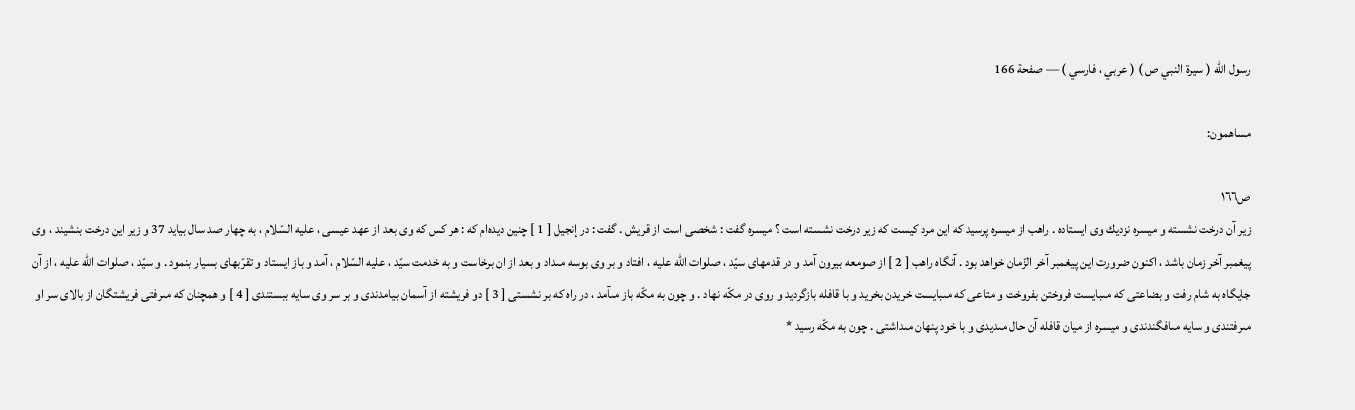رسول الله ( سيرة النبي ص ) ( عربي ، فارسي ) — صفحة 166

مساهمون:

ص١٦٦
زير آن درخت نشسته و ميسره نزديك وى ايستاده . راهب از ميسره پرسيد كه اين مرد كيست كه زير درخت نشسته است ؟ ميسره گفت : شخصى است از قريش . گفت : در إنجيل [ 1 ] چنين ديده‌ام كه : هر كس كه وى بعد از عهد عيسى ، عليه السّلام ، به چهار صد سال بيايد 37 و زير اين درخت بنشيند ، وى پيغمبر آخر زمان باشد ، اكنون ضرورت اين پيغمبر آخر الزّمان خواهد بود . آنگاه راهب [ 2 ] از صومعه بيرون آمد و در قدمهاى سيّد ، صلوات اللّه عليه ، افتاد و بر وى بوسه مىداد و بعد از ان برخاست و به خدمت سيّد ، عليه السّلام ، آمد و باز ايستاد و تقرّبهاى بسيار بنمود . و سيّد ، صلوات اللّه عليه ، از آن جايگاه به شام رفت و بضاعتى كه مىبايست فروختن بفروخت و متاعى كه مىبايست خريدن بخريد و با قافله بازگرديد و روى در مكّه نهاد . و چون به مكّه باز مىآمد ، در راه كه بر نشستى [ 3 ] دو فريشته از آسمان بيامدندى و بر سر وى سايه ببستندى [ 4 ] و همچنان كه مىرفتى فريشتگان از بالاى سر او مىرفتندى و سايه مىافگندندى و ميسره از ميان قافله آن حال مىديدى و با خود پنهان مىداشتى . چون به مكّه رسيد *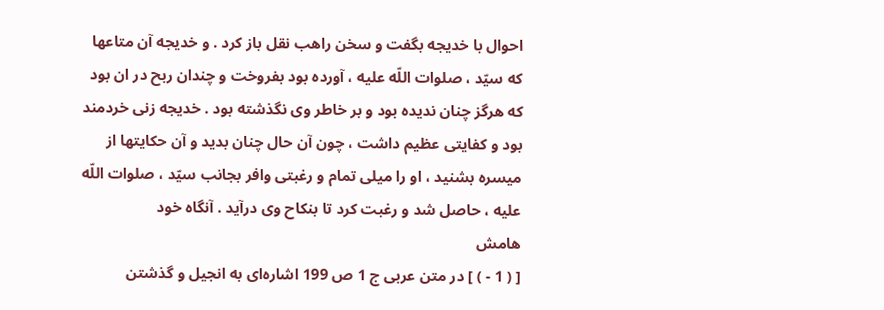احوال با خديجه بگفت و سخن راهب نقل باز كرد . و خديجه آن متاعها كه سيّد ، صلوات اللّه عليه ، آورده بود بفروخت و چندان ربح در ان بود كه هرگز چنان نديده بود و بر خاطر وى نگذشته بود . خديجه زنى خردمند بود و كفايتى عظيم داشت ، چون آن حال چنان بديد و آن حكايتها از ميسره بشنيد ، او را ميلى تمام و رغبتى وافر بجانب سيّد ، صلوات اللّه عليه ، حاصل شد و رغبت كرد تا بنكاح وى درآيد . آنگاه خود
هامش
[ ( 1 - ) ] در متن عربى ج 1 ص 199 اشاره‌اى به انجيل و گذشتن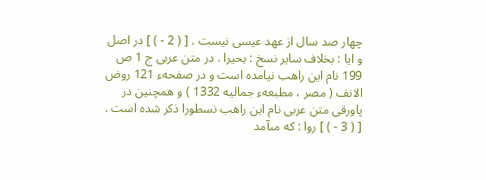چهار صد سال از عهد عيسى نيست . [ ( 2 - ) ] در اصل و ايا : بخلاف ساير نسخ : بحيرا . در متن عربى ج 1 ص 199 نام اين راهب نيامده است و در صفحهء 121 روض الانف ( مصر ، مطبعهء جماليه 1332 ) و همچنين در پاورقى متن عربى نام اين راهب نسطورا ذكر شده است . [ ( 3 - ) ] روا : كه مىآمد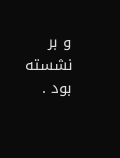و بر نشسته بود .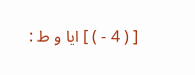[ ( 4 - ) ] ايا و ط :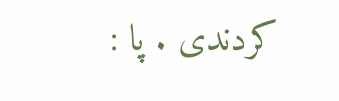كردندى . پا :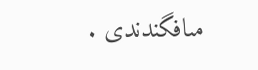مىافگندندى .